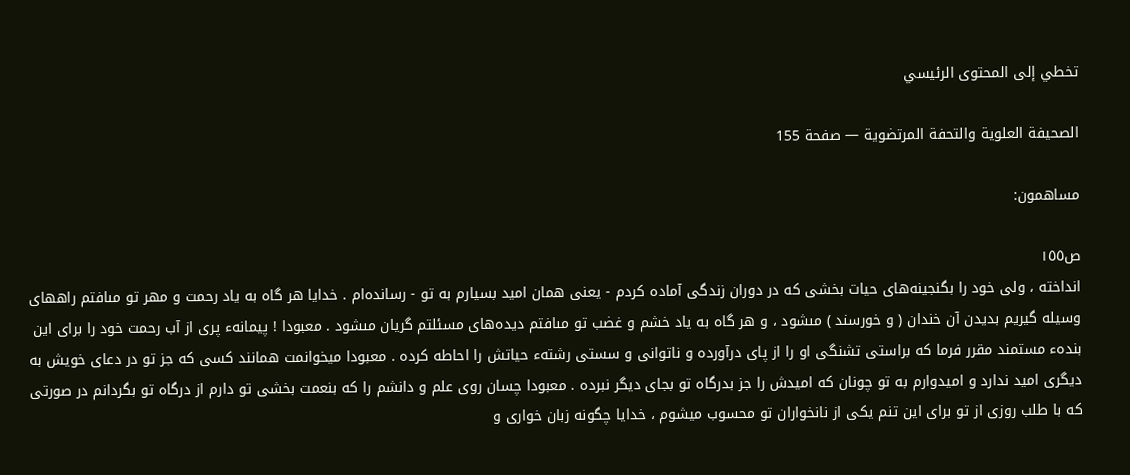تخطي إلى المحتوى الرئيسي

الصحيفة العلوية والتحفة المرتضوية — صفحة 155

مساهمون:

ص١٥٥
انداخته ، ولى خود را بگنجينه‌هاى حيات بخشى كه در دوران زندگى آماده كردم - يعنى همان اميد بسيارم به تو - رسانده‌ام . خدايا هر گاه به ياد رحمت و مهر تو مىافتم راههاى وسيله گيريم بديدن آن خندان ( و خورسند ) مىشود ، و هر گاه به ياد خشم و غضب تو مىافتم ديده‌هاى مسئلتم گريان مىشود . معبودا ! پيمانهء پرى از آب رحمت خود را براى اين بندهء مستمند مقرر فرما كه براستى تشنگى او را از پاى درآورده و ناتوانى و سستى رشتهء حياتش را احاطه كرده . معبودا ميخوانمت همانند كسى كه جز تو در دعاى خويش به ديگرى اميد ندارد و اميدوارم به تو چونان كه اميدش را جز بدرگاه تو بجاى ديگر نبرده . معبودا چسان روى علم و دانشم را كه بنعمت بخشى تو دارم از درگاه تو بگردانم در صورتى كه با طلب روزى از تو براى اين تنم يكى از نانخواران تو محسوب ميشوم ، خدايا چگونه زبان خوارى و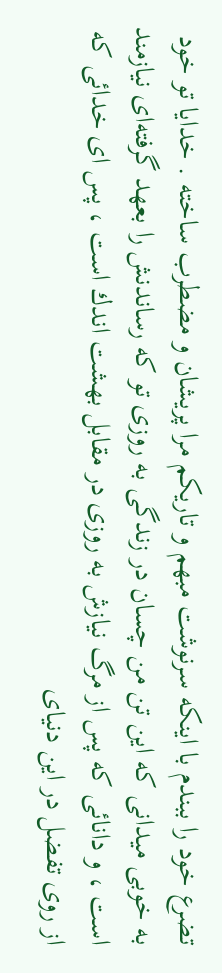تضرع خود را ببندم با اينكه سرنوشت مبهم و تاريكم مرا پريشان و مضطرب ساخته . خدايا تو خود به خوبى ميدانى كه اين تن من چسان در زندگى به روزى تو كه رساندنش را بعهد گرفته‌اى نيازمند است ، و دانائى كه پس از مرگ نيازش به روزى در مقابل بهشت اندك است ، پس اى خدائى كه از روى تفضل در اين دنياى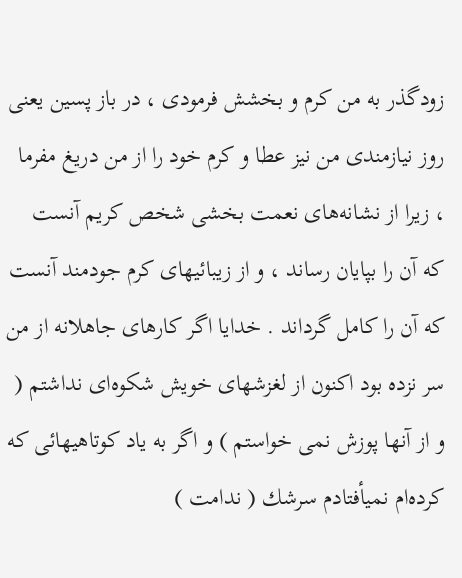زودگذر به من كرم و بخشش فرمودى ، در باز پسين يعنى روز نيازمندى من نيز عطا و كرم خود را از من دريغ مفرما ، زيرا از نشانه‌هاى نعمت بخشى شخص كريم آنست كه آن را بپايان رساند ، و از زيبائيهاى كرم جودمند آنست كه آن را كامل گرداند . خدايا اگر كارهاى جاهلانه از من سر نزده بود اكنون از لغزشهاى خويش شكوه‌اى نداشتم ( و از آنها پوزش نمى خواستم ) و اگر به ياد كوتاهيهائى كه كرده‌ام نميأفتادم سرشك ( ندامت )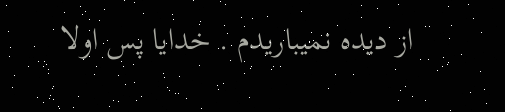از ديده نميباريدم . خدايا پس اولا